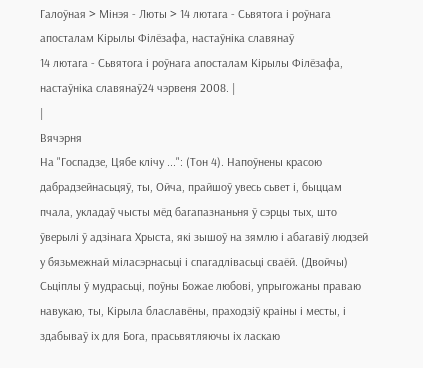Галоўная > Мінэя - Люты > 14 лютага - Сьвятога і роўнага апосталам Кірылы Філёзафа, настаўніка славянаў
14 лютага - Сьвятога і роўнага апосталам Кірылы Філёзафа, настаўніка славянаў24 чэрвеня 2008. |
|
Вячэрня
На "Госпадзе, Цябе клічу ...": (Тон 4). Напоўнены красою дабрадзейнасьцяў, ты, Ойча, прайшоў увесь сьвет і, быццам пчала, укладаў чысты мёд багапазнаньня ў сэрцы тых, што ўверылі ў адзінага Хрыста, які зышоў на зямлю і абагавіў людзей у бязьмежнай міласэрнасьці і спагадлівасьці сваёй. (Двойчы) Сьціплы ў мудрасьці, поўны Божае любові, упрыгожаны праваю навукаю, ты, Кірыла блаславёны, праходзіў краіны і месты, і здабываў іх для Бога, прасьвятляючы іх ласкаю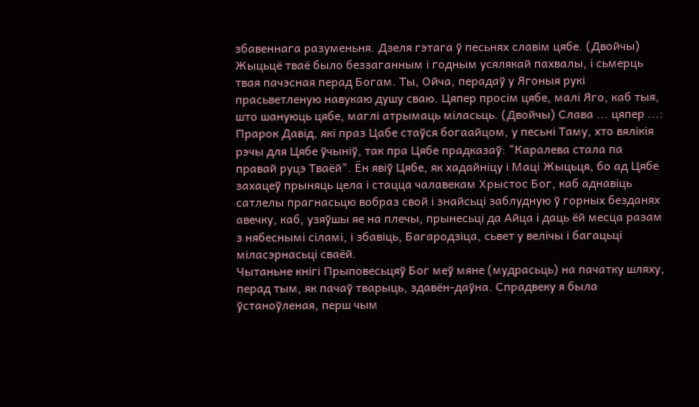збавеннага разуменьня. Дзеля гэтага ў песьнях славім цябе. (Двойчы) Жыцьцё тваё было беззаганным і годным усялякай пахвалы, і сьмерць твая пачэсная перад Богам. Ты, Ойча, перадаў у Ягоныя рукі прасьветленую навукаю душу сваю. Цяпер просім цябе, малі Яго, каб тыя, што шануюць цябе, маглі атрымаць міласьць. (Двойчы) Слава ... цяпер ...: Прарок Давід, які праз Цабе стаўся богаайцом, у песьні Таму, хто вялікія рэчы для Цябе ўчыніў, так пра Цябе прадказаў: "Каралева стала па правай руцэ Тваёй". Ён явіў Цябе, як хадайніцу і Маці Жыцьця, бо ад Цябе захацеў прыняць цела і стацца чалавекам Хрыстос Бог, каб аднавіць сатлелы прагнасьцю вобраз свой і знайсьці заблудную ў горных безданях авечку, каб, узяўшы яе на плечы, прынесьці да Айца і даць ёй месца разам з нябеснымі сіламі, і збавіць, Багародзіца, сьвет у велічы і багацьці міласэрнасьці сваёй.
Чытаньне кнігі Прыповесьцяў Бог меў мяне (мудрасьць) на пачатку шляху, перад тым, як пачаў тварыць, здавён-даўна. Спрадвеку я была ўстаноўленая, перш чым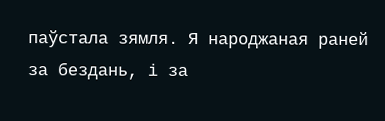паўстала зямля. Я народжаная раней за бездань, і за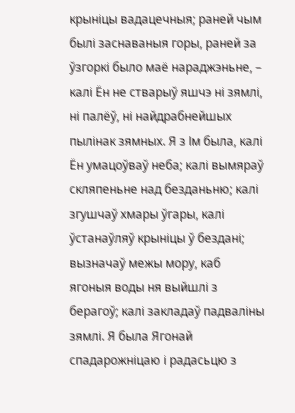крыніцы вадацечныя; раней чым былі заснаваныя горы, раней за ўзгоркі было маё нараджэньне, – калі Ён не стварыў яшчэ ні зямлі, ні палёў, ні найдрабнейшых пылінак зямных. Я з Ім была, калі Ён умацоўваў неба; калі вымяраў скляпеньне над безданьню; калі згушчаў хмары ўгары, калі ўстанаўляў крыніцы ў бездані; вызначаў межы мору, каб ягоныя воды ня выйшлі з берагоў; калі закладаў падваліны зямлі. Я была Ягонай спадарожніцаю і радасьцю з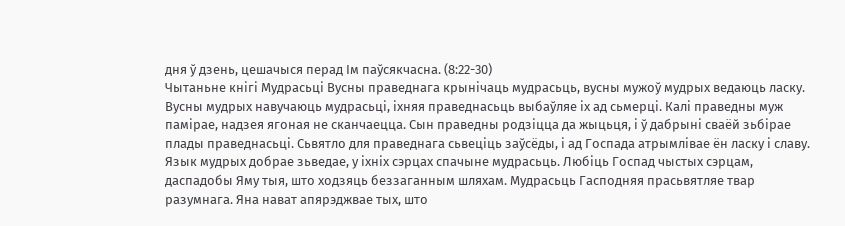дня ў дзень, цешачыся перад Ім паўсякчасна. (8:22-30)
Чытаньне кнігі Мудрасьці Вусны праведнага крынічаць мудрасьць, вусны мужоў мудрых ведаюць ласку. Вусны мудрых навучаюць мудрасьці, іхняя праведнасьць выбаўляе іх ад сьмерці. Калі праведны муж памірае, надзея ягоная не сканчаецца. Сын праведны родзіцца да жыцьця, і ў дабрыні сваёй зьбірае плады праведнасьці. Сьвятло для праведнага сьвеціць заўсёды, і ад Госпада атрымлівае ён ласку і славу. Язык мудрых добрае зьведае, у іхніх сэрцах спачыне мудрасьць. Любіць Госпад чыстых сэрцам, даспадобы Яму тыя, што ходзяць беззаганным шляхам. Мудрасьць Гасподняя прасьвятляе твар разумнага. Яна нават апярэджвае тых, што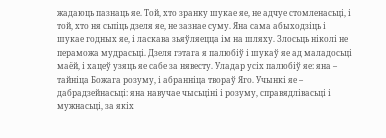жадаюць пазнаць яе. Той, хто зранку шукае яе, не адчуе стомленасьці, і той, хто ня сьпіць дзеля яе, не зазнае суму. Яна сама абыходзіць і шукае годных яе, і ласкава зьяўляецца ім на шляху. Злосьць ніколі не пераможа мудрасьці. Дзеля гэтага я палюбіў і шукаў яе ад маладосьці маёй, і хацеў узяць яе сабе за нявесту. Уладар усіх палюбіў яе: яна – тайніца Божага розуму, і абранніца твораў Яго. Учынкі яе – дабрадзейнасьці: яна навучае чысьціні і розуму, справядлівасьці і мужнасьці, за якіх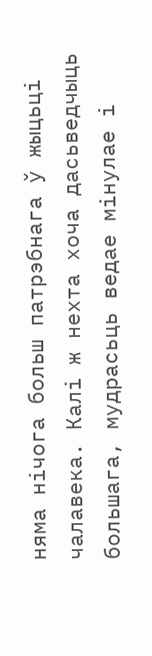няма нічога больш патрэбнага ў жыцьці чалавека. Калі ж нехта хоча дасьведчыць большага, мудрасьць ведае мінулае і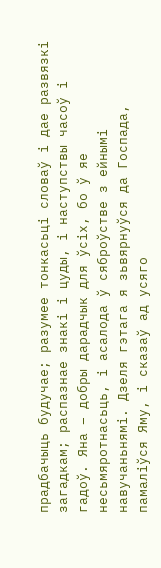прадбачыць будучае; разумее тонкасьці словаў і дае развязкі загадкам; распазнае знакі і цуды, і наступствы часоў і гадоў. Яна – добры дарадчык для ўсіх, бо ў яе несьмяротнасьць, і асалода ў сяброўстве з ейнымі навучаньнямі. Дзеля гэтага я зьвярнуўся да Госпада, памаліўся Яму, і сказаў ад усяго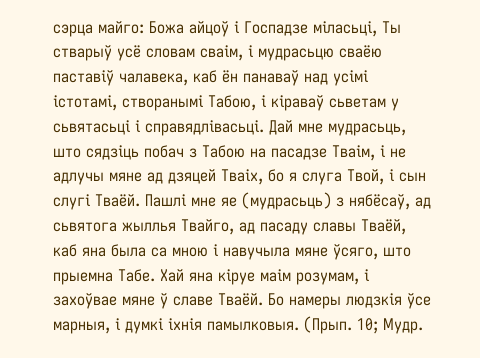сэрца майго: Божа айцоў і Госпадзе міласьці, Ты стварыў усё словам сваім, і мудрасьцю сваёю паставіў чалавека, каб ён панаваў над усімі істотамі, створанымі Табою, і кіраваў сьветам у сьвятасьці і справядлівасьці. Дай мне мудрасьць, што сядзіць побач з Табою на пасадзе Тваім, і не адлучы мяне ад дзяцей Тваіх, бо я слуга Твой, і сын слугі Тваёй. Пашлі мне яе (мудрасьць) з нябёсаў, ад сьвятога жыллья Твайго, ад пасаду славы Тваёй, каб яна была са мною і навучыла мяне ўсяго, што прыемна Табе. Хай яна кіруе маім розумам, і захоўвае мяне ў славе Тваёй. Бо намеры людзкія ўсе марныя, і думкі іхнія памылковыя. (Прып. 10; Мудр.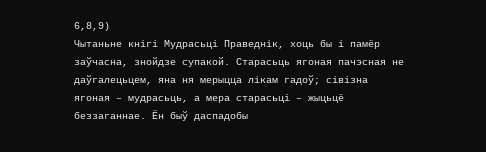6,8,9)
Чытаньне кнігі Мудрасьці Праведнік, хоць бы і памёр заўчасна, знойдзе супакой. Старасьць ягоная пачэсная не даўгалецьцем, яна ня мерыцца лікам гадоў; сівізна ягоная – мудрасьць, а мера старасьці – жыцьцё беззаганнае. Ён быў даспадобы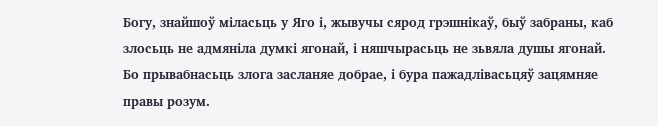Богу, знайшоў міласьць у Яго і, жывучы сярод грэшнікаў, быў забраны, каб злосьць не адмяніла думкі ягонай, і няшчырасьць не зьвяла душы ягонай. Бо прывабнасьць злога засланяе добрае, і бура пажадлівасьцяў зацямняе правы розум.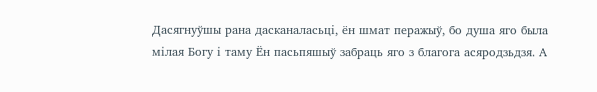Дасягнуўшы рана дасканаласьці, ён шмат перажыў, бо душа яго была мілая Богу і таму Ён пасьпяшыў забраць яго з благога асяродзьдзя. А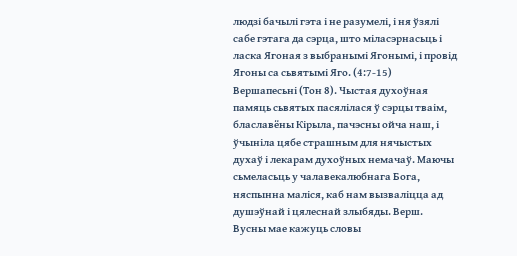людзі бачылі гэта і не разумелі, і ня ўзялі сабе гэтага да сэрца, што міласэрнасьць і ласка Ягоная з выбранымі Ягонымі, і провід Ягоны са сьвятымі Яго. (4:7-15)
Вершапесьні (Тон 8). Чыстая духоўная памяць сьвятых пасялілася ў сэрцы тваім, блаславёны Кірыла, пачэсны ойча наш, і ўчыніла цябе страшным для нячыстых духаў і лекарам духоўных немачаў. Маючы сьмеласьць у чалавекалюбнага Бога, няспынна маліся, каб нам вызваліцца ад душэўнай і цялеснай злыбяды. Верш. Вусны мае кажуць словы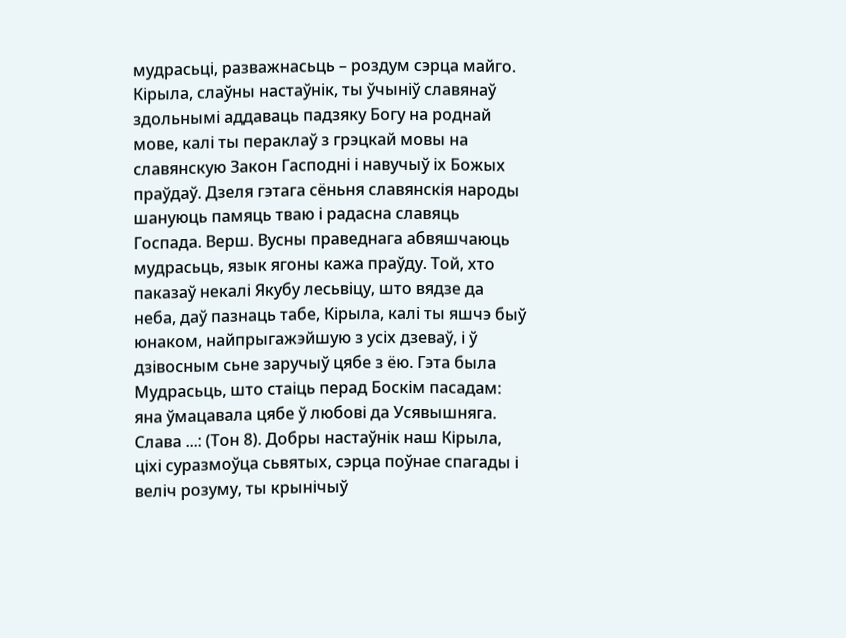мудрасьці, разважнасьць – роздум сэрца майго. Кірыла, слаўны настаўнік, ты ўчыніў славянаў здольнымі аддаваць падзяку Богу на роднай мове, калі ты пераклаў з грэцкай мовы на славянскую Закон Гасподні і навучыў іх Божых праўдаў. Дзеля гэтага сёньня славянскія народы шануюць памяць тваю і радасна славяць Госпада. Верш. Вусны праведнага абвяшчаюць мудрасьць, язык ягоны кажа праўду. Той, хто паказаў некалі Якубу лесьвіцу, што вядзе да неба, даў пазнаць табе, Кірыла, калі ты яшчэ быў юнаком, найпрыгажэйшую з усіх дзеваў, і ў дзівосным сьне заручыў цябе з ёю. Гэта была Мудрасьць, што стаіць перад Боскім пасадам: яна ўмацавала цябе ў любові да Усявышняга. Слава ...: (Тон 8). Добры настаўнік наш Кірыла, ціхі суразмоўца сьвятых, сэрца поўнае спагады і веліч розуму, ты крынічыў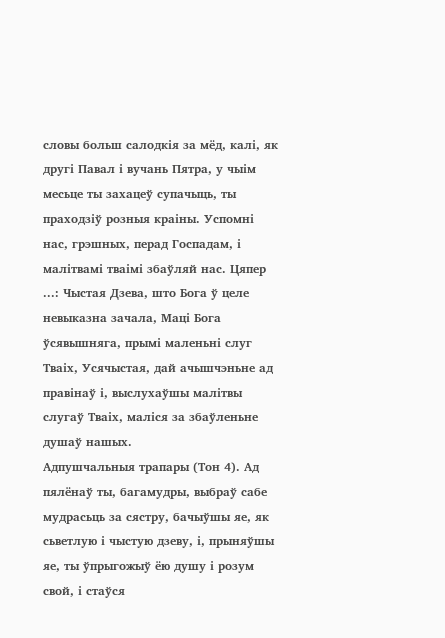словы больш салодкія за мёд, калі, як другі Павал і вучань Пятра, у чыім месьце ты захацеў супачыць, ты праходзіў розныя краіны. Успомні нас, грэшных, перад Госпадам, і малітвамі тваімі збаўляй нас. Цяпер ...: Чыстая Дзева, што Бога ў целе невыказна зачала, Маці Бога ўсявышняга, прымі маленьні слуг Тваіх, Усячыстая, дай ачышчэньне ад правінаў і, выслухаўшы малітвы слугаў Тваіх, маліся за збаўленьне душаў нашых.
Адпушчальныя трапары (Тон 4). Ад пялёнаў ты, багамудры, выбраў сабе мудрасьць за сястру, бачыўшы яе, як сьветлую і чыстую дзеву, і, прыняўшы яе, ты ўпрыгожыў ёю душу і розум свой, і стаўся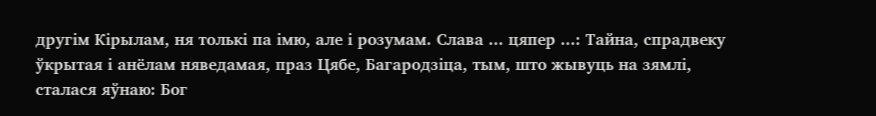другім Кірылам, ня толькі па імю, але і розумам. Слава ... цяпер ...: Тайна, спрадвеку ўкрытая і анёлам няведамая, праз Цябе, Багародзіца, тым, што жывуць на зямлі, сталася яўнаю: Бог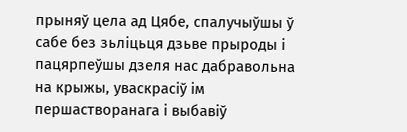прыняў цела ад Цябе, спалучыўшы ў сабе без зьліцьця дзьве прыроды і пацярпеўшы дзеля нас дабравольна на крыжы, уваскрасіў ім першастворанага і выбавіў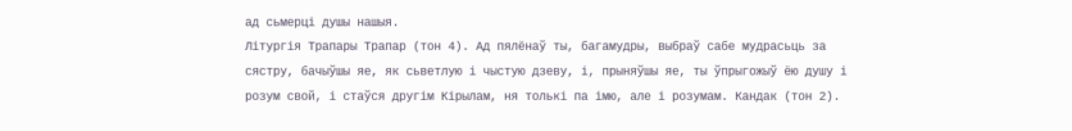ад сьмерці душы нашыя.
Літургія Трапары Трапар (тон 4). Ад пялёнаў ты, багамудры, выбраў сабе мудрасьць за сястру, бачыўшы яе, як сьветлую і чыстую дзеву, і, прыняўшы яе, ты ўпрыгожыў ёю душу і розум свой, і стаўся другім Кірылам, ня толькі па імю, але і розумам. Кандак (тон 2).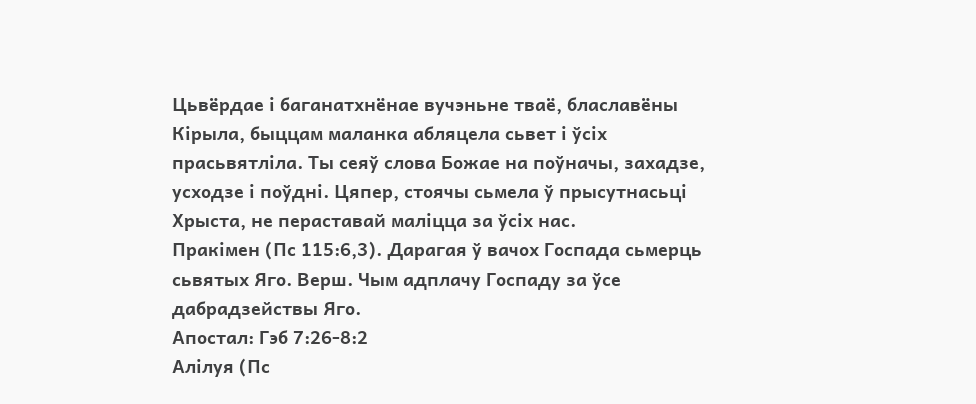Цьвёрдае і баганатхнёнае вучэньне тваё, блаславёны Кірыла, быццам маланка абляцела сьвет і ўсіх прасьвятліла. Ты сеяў слова Божае на поўначы, захадзе, усходзе і поўдні. Цяпер, стоячы сьмела ў прысутнасьці Хрыста, не пераставай маліцца за ўсіх нас.
Пракімен (Пс 115:6,3). Дарагая ў вачох Госпада сьмерць сьвятых Яго. Верш. Чым адплачу Госпаду за ўсе дабрадзействы Яго.
Апостал: Гэб 7:26-8:2
Алілуя (Пс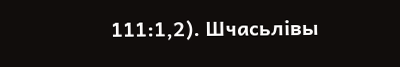111:1,2). Шчасьлівы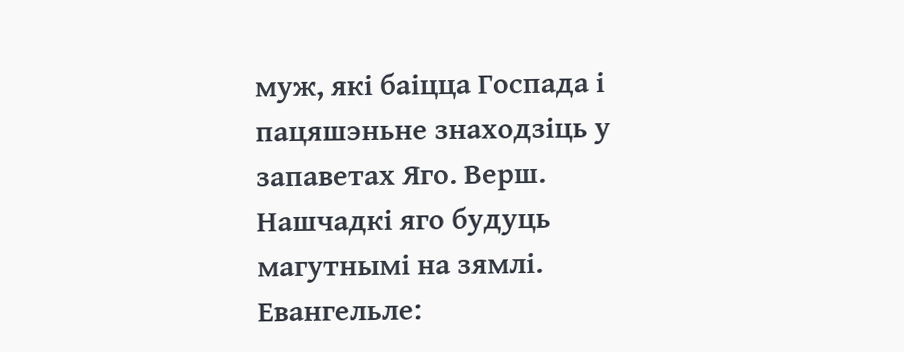муж, які баіцца Госпада і пацяшэньне знаходзіць у запаветах Яго. Верш. Нашчадкі яго будуць магутнымі на зямлі.
Евангельле: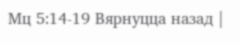Мц 5:14-19 Вярнуцца назад |